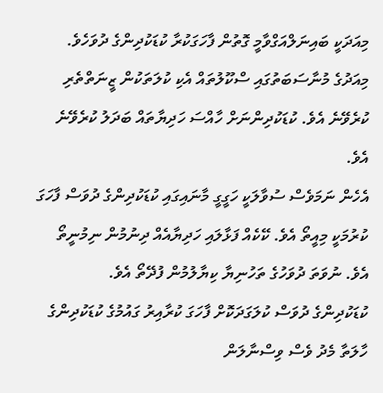މިއަދަކީ ބައިނަލްއަގްވާމީ ގޮތުން ފާހަގަކުރާ ކުޑަކުދިންގެ ދުވަހެވެ. މިއަދުގެ މުނާސަބަތުގައި ސްކޫލުތައް އެކި ކުލަތަކުން ޒީނަތްތެރި ކުރެވޭނެ އެވެ. ކުޑަކުދިންނަށް ހާއްސަ ހަދިޔާތައް ބަދަލު ކުރެވޭނެ އެވެ.
އެހެން ނަމަވެސް ސުވާލަކީ ހަގީގީ މާނައިގައި ކުޑަކުދިންގެ ދުވަސް ފާހަގަ ކުރުމަކީ މިއީތޯ އެވެ. ކޭކެއް ފަޅާލައި ހަދިޔާއެއް ދިނުމުން ނިމުނީތޯ އެވެ. ނުވަތަ ދުވަހުގެ ތަހުނިޔާ ކިޔާލުމުން ފުދޭތޯ އެވެ.
ކުޑަކުދިންގެ ދުވަސް ކުލަގަދަކޮށް ފާހަގަ ކުރާއިރު ގައުމުގެ ކުޑަކުދިންގެ ހާލަތާ މެދު ވެސް ވިސްނާލަން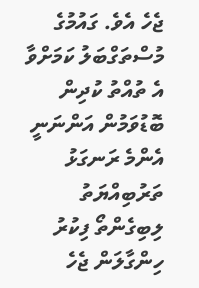ޖެހެ އެވެ. ގައުމުގެ މުސްތަގްބަލު ކަމަށްވާ އެ ތުއްތު ކުދިން ބޮޑުވަމުން އަންނަނީ އެންމެ ރަނގަޅު ތަރުބިއްޔަތު ލިބިގެންތޯ ފިކުރު ހިންގާލަން ޖެހެ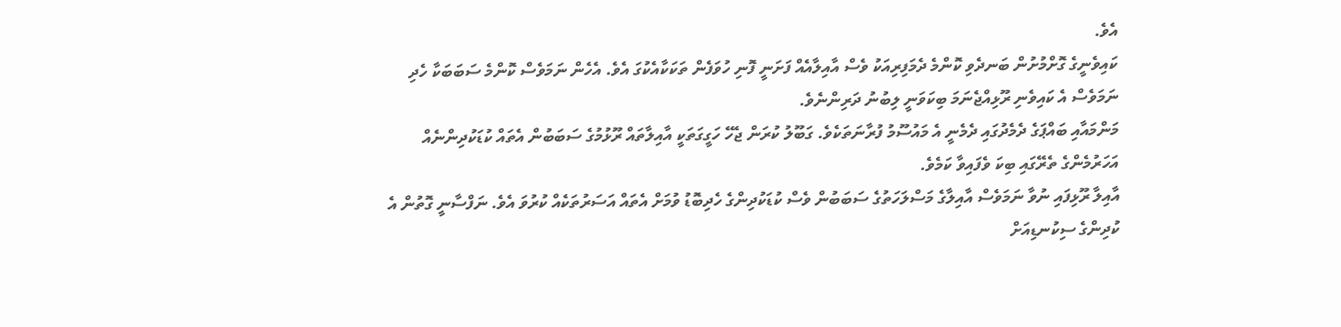އެވެ.
ކައިވެނީގެ ގޮށްމުށުން ބަނދެވި ކޮންމެ ދެމަފިރިއަކު ވެސް އާއިލާއެއް ފަށަނީ ފޮނި ހުވަފެން ތަކަކާއެކުގަ އެވެ. އެހެން ނަމަވެސް ކޮންމެ ސަބަބަކާ ހެދި ނަމަވެސް އެ ކައިވެނި ރޫޅިއްޖެނަމަ ބިކަވަނީ ލިބުނު ދަރިންނެވެ.
މަންމައާއި ބައްޕަގެ ދެމެދުގައި ދެމެނީ އެ މައުސޫމު ފުރާނަތަކެވެ. ގަބޫލު ކުރަން ޖެހޭ ހަގީގަތަކީ އާއިލާތައް ރޫޅުމުގެ ސަބަބުން އެތައް ކުޑަކުދިންނެއް އަހަރުމެންގެ ތެރޭގައި ބިކަ ވެފައިވާ ކަމެވެ.
އާއިލާ ރޫޅިފައި ނުވާ ނަމަވެސް އާއިލާގެ މަސްލަހަތުގެ ސަބަބުން ވެސް ކުޑަކުދިންގެ ހެދިބޮޑު ވުމަށް އެތައް އަސަރުތަކެއް ކުރުވަ އެވެ. ނަފްސާނީ ގޮތުން އެ ކުދިންގެ ސިކުނޑިއަށް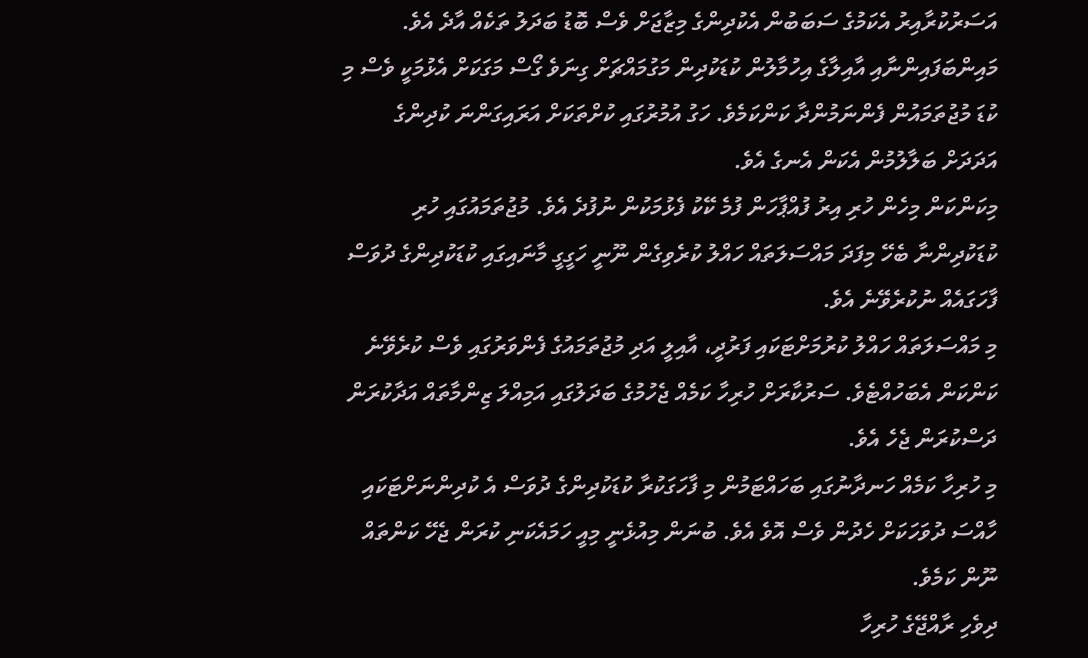އަސަރުކުރާއިރު އެކަމުގެ ސަބަބުން އެކުދިންގެ މިޒާޖަށް ވެސް ބޮޑު ބަދަލު ތަކެއް އާދެ އެވެ.
މައިންބަފައިންނާއި އާއިލާގެ އިހުމާލުން ކުޑަކުދިން މަގުމައްޗަށް ގިނަވެ ގޯސް މަގަކަށް އެޅުމަކީ ވެސް މި ކުޑަ މުޖުތަމައުން ފެންނަމުންދާ ކަންކަމެވެ. ހަގު އުމުރުގައި ކުށްތަކަށް އަރައިގަންނަ ކުދިންގެ އަދަދަށް ބަލާލުމުން އެކަން އެނގެ އެވެ.
މިކަންކަން މިހެން ހުރި އިރު ފުއްޕާހަން ފުމެ ކޭކު ފެޅުމަކުން ނުފުދެ އެވެ. މުޖުތަމައުގައި ހުރި ކުޑަކުދިންނާ ބެހޭ މިފަދަ މައްސަލަތައް ހައްލު ކުރެވިގެން ނޫނީ ހަގީގީ މާނައިގައި ކުޑަކުދިންގެ ދުވަސް ފާހަގައެއް ނުކުރެވޭނެ އެވެ.
މި މައްސަލަތައް ހައްލު ކުރުމަށްޓަކައި ފަރުދީ، އާއިލީ އަދި މުޖުތަމައުގެ ފެންވަރުގައި ވެސް ކުރެވޭނެ ކަންކަން އެބަހުއްޓެވެ. ސަރުކާރަށް ހުރިހާ ކަމެއް ޖެހުމުގެ ބަދަލުގައި އަމިއްލަ ޒިންމާތައް އަދާކުރަން ދަސްކުރަން ޖެހެ އެވެ.
މި ހުރިހާ ކަމެއް ހަނދާނުގައި ބަހައްޓަމުން މި ފާހަގަކުރާ ކުޑަކުދިންގެ ދުވަސް އެ ކުދިންނަށްޓަކައި ހާއްސަ ދުވަހަކަށް ހެދުން ވެސް އޮވެ އެވެ. ބުނަން މިއުޅެނީ މިއީ ހަމައެކަނި ކުރަން ޖެހޭ ކަންތައް ނޫން ކަމެވެ.
ދިވެހި ރާއްޖޭގެ ހުރިހާ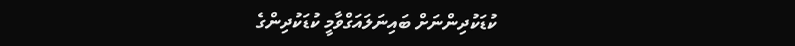ކުޑަކުދިންނަށް ބައިނަލައަގްވާމީ ކުޑަކުދިންގެ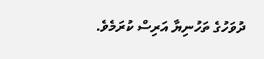ދުވަހުގެ ތަހުނިޔާ އަރިސް ކުރަމެވެ.